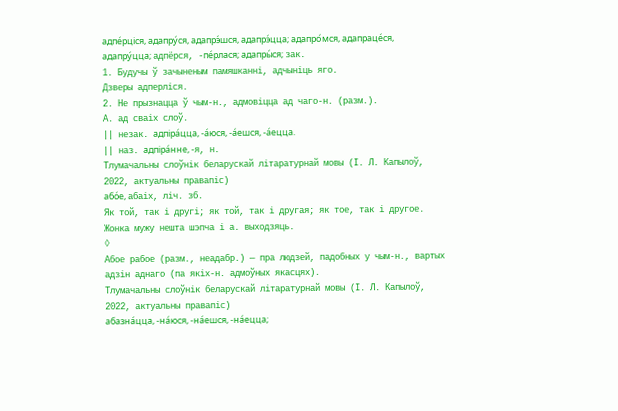адпе́рціся, адапру́ся, адапрэ́шся, адапрэ́цца; адапро́мся, адапраце́ся, адапру́цца; адпёрся, -пе́рлася; адапры́ся; зак.
1. Будучы ў зачыненым памяшканні, адчыніць яго.
Дзверы адперліся.
2. Не прызнацца ў чым-н., адмовіцца ад чаго-н. (разм.).
А. ад сваіх слоў.
|| незак. адпіра́цца, -а́юся, -а́ешся, -а́ецца.
|| наз. адпіра́нне, -я, н.
Тлумачальны слоўнік беларускай літаратурнай мовы (І. Л. Капылоў, 2022, актуальны правапіс)
або́е, абаіх, ліч. зб.
Як той, так і другі; як той, так і другая; як тое, так і другое.
Жонка мужу нешта шэпча і а. выходзяць.
◊
Абое рабое (разм., неадабр.) — пра людзей, падобных у чым-н., вартых адзін аднаго (па якіх-н. адмоўных якасцях).
Тлумачальны слоўнік беларускай літаратурнай мовы (І. Л. Капылоў, 2022, актуальны правапіс)
абазна́цца, -на́юся, -на́ешся, -на́ецца;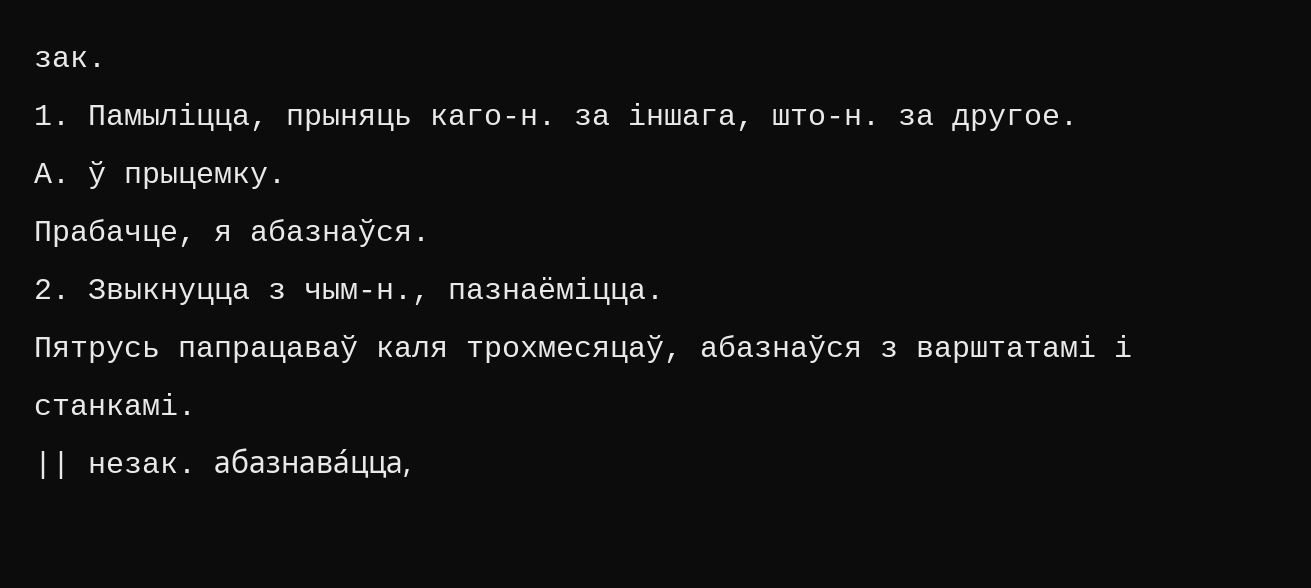зак.
1. Памыліцца, прыняць каго-н. за іншага, што-н. за другое.
А. ў прыцемку.
Прабачце, я абазнаўся.
2. Звыкнуцца з чым-н., пазнаёміцца.
Пятрусь папрацаваў каля трохмесяцаў, абазнаўся з варштатамі і станкамі.
|| незак. абазнава́цца,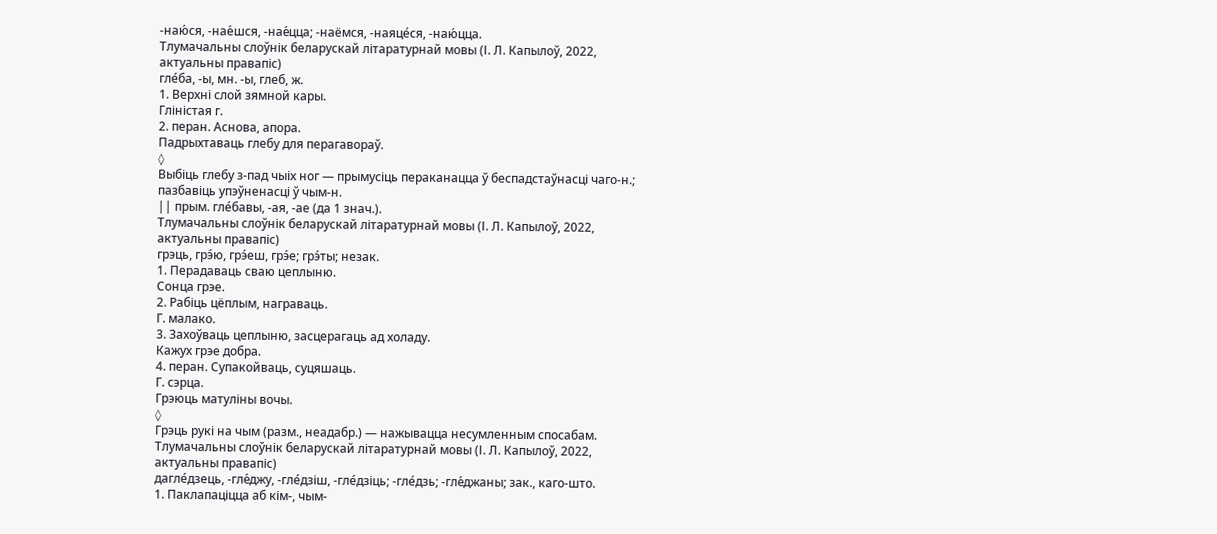-наю́ся, -нае́шся, -нае́цца; -наёмся, -наяце́ся, -наю́цца.
Тлумачальны слоўнік беларускай літаратурнай мовы (І. Л. Капылоў, 2022, актуальны правапіс)
гле́ба, -ы, мн. -ы, глеб, ж.
1. Верхні слой зямной кары.
Гліністая г.
2. перан. Аснова, апора.
Падрыхтаваць глебу для перагавораў.
◊
Выбіць глебу з-пад чыіх ног — прымусіць пераканацца ў беспадстаўнасці чаго-н.; пазбавіць упэўненасці ў чым-н.
|| прым. гле́бавы, -ая, -ае (да 1 знач.).
Тлумачальны слоўнік беларускай літаратурнай мовы (І. Л. Капылоў, 2022, актуальны правапіс)
грэць, грэ́ю, грэ́еш, грэ́е; грэ́ты; незак.
1. Перадаваць сваю цеплыню.
Сонца грэе.
2. Рабіць цёплым, награваць.
Г. малако.
3. Захоўваць цеплыню, засцерагаць ад холаду.
Кажух грэе добра.
4. перан. Супакойваць, суцяшаць.
Г. сэрца.
Грэюць матуліны вочы.
◊
Грэць рукі на чым (разм., неадабр.) — нажывацца несумленным спосабам.
Тлумачальны слоўнік беларускай літаратурнай мовы (І. Л. Капылоў, 2022, актуальны правапіс)
дагле́дзець, -гле́джу, -гле́дзіш, -гле́дзіць; -гле́дзь; -гле́джаны; зак., каго-што.
1. Паклапаціцца аб кім-, чым-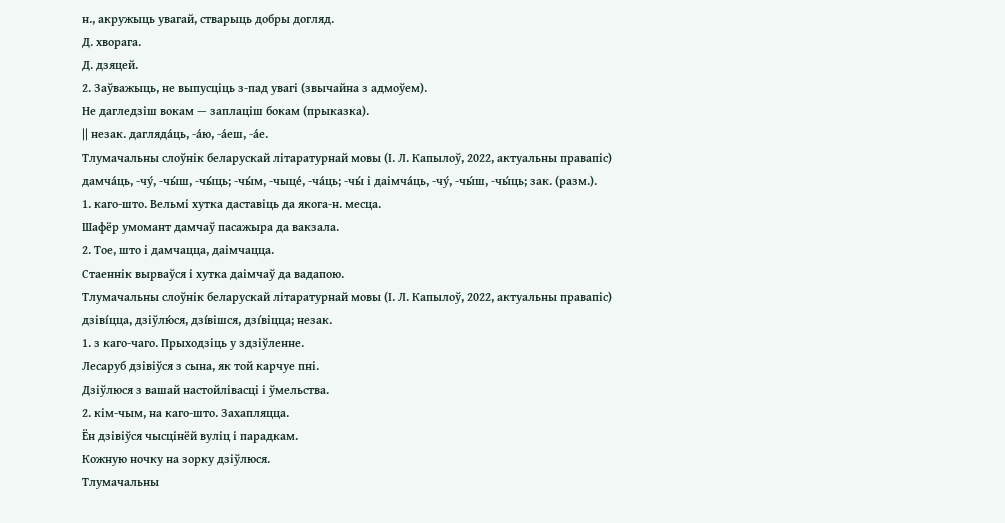н., акружыць увагай, стварыць добры догляд.
Д. хворага.
Д. дзяцей.
2. Заўважыць, не выпусціць з-пад увагі (звычайна з адмоўем).
Не дагледзіш вокам — заплаціш бокам (прыказка).
|| незак. дагляда́ць, -а́ю, -а́еш, -а́е.
Тлумачальны слоўнік беларускай літаратурнай мовы (І. Л. Капылоў, 2022, актуальны правапіс)
дамча́ць, -чу́, -чы́ш, -чы́ць; -чы́м, -чыце́, -ча́ць; -чы́ і даімча́ць, -чу́, -чы́ш, -чы́ць; зак. (разм.).
1. каго-што. Вельмі хутка даставіць да якога-н. месца.
Шафёр умомант дамчаў пасажыра да вакзала.
2. Тое, што і дамчацца, даімчацца.
Стаеннік вырваўся і хутка даімчаў да вадапою.
Тлумачальны слоўнік беларускай літаратурнай мовы (І. Л. Капылоў, 2022, актуальны правапіс)
дзіві́цца, дзіўлю́ся, дзі́вішся, дзі́віцца; незак.
1. з каго-чаго. Прыходзіць у здзіўленне.
Лесаруб дзівіўся з сына, як той карчуе пні.
Дзіўлюся з вашай настойлівасці і ўмельства.
2. кім-чым, на каго-што. Захапляцца.
Ён дзівіўся чысцінёй вуліц і парадкам.
Кожную ночку на зорку дзіўлюся.
Тлумачальны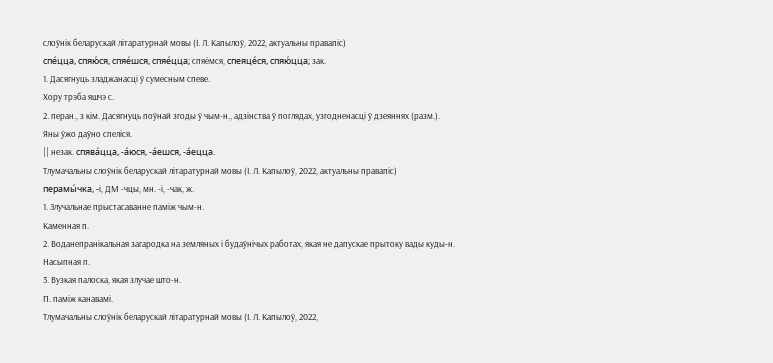слоўнік беларускай літаратурнай мовы (І. Л. Капылоў, 2022, актуальны правапіс)
спе́цца, спяю́ся, спяе́шся, спяе́цца; спяёмся, спеяце́ся, спяю́цца; зак.
1. Дасягнуць зладжанасці ў сумесным спеве.
Хору трэба яшчэ с.
2. перан., з кім. Дасягнуць поўнай згоды ў чым-н., адзінства ў поглядах, узгодненасці ў дзеяннях (разм.).
Яны ўжо даўно спеліся.
|| незак. спява́цца, -а́юся, -а́ешся, -а́ецца.
Тлумачальны слоўнік беларускай літаратурнай мовы (І. Л. Капылоў, 2022, актуальны правапіс)
перамы́чка, -і, ДМ -чцы, мн. -і, -чак, ж.
1. Злучальнае прыстасаванне паміж чым-н.
Каменная п.
2. Воданепранікальная загародка на земляных і будаўнічых работах, якая не дапускае прытоку вады куды-н.
Насыпная п.
3. Вузкая палоска, якая злучае што-н.
П. паміж канавамі.
Тлумачальны слоўнік беларускай літаратурнай мовы (І. Л. Капылоў, 2022,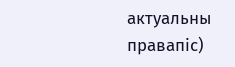актуальны правапіс)